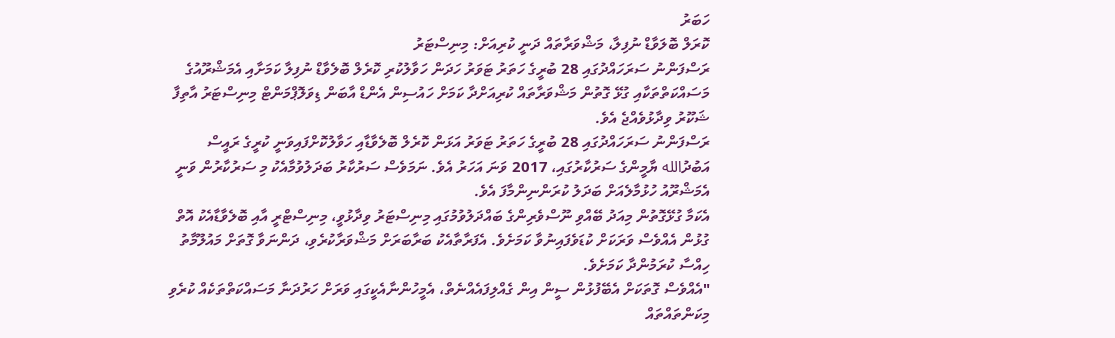ހަބަރު
ކޮރަލް ބޮލަވާޑް ނުފިލާ، މަޝްވަރާތައް ދަނީ ކުރިއަށް: މިނިސްޓަރު
ރަސްފަންނު ސަރަހައްދުގައި 28 ބުރީގެ ހަތަރު ޓަވަރު ހަދަން ހަވާލުކުރި ކޮރެލް ބޮލެވާޑް ނުފިލާ ކަމަށާއި އެމަޝްރޫއުގެ މަސައްކަތްތަކާއި ގުޅޭ ގޮތުން މަޝްވަރާތައް ކުރިއަށްދާ ކަމަށް ހައުސިން އެންޑް އާބަން ޑިވަލޮޕްމަންޓް މިނިސްޓަރު އާތިފާ ޝަކޫރު ވިދާޅުވެއްޖެ އެވެ.
ރަސްފަންނު ސަރަހައްދުގައި 28 ބުރީގެ ހަތަރު ޓަވަރު އަޅަން ކޮރެލް ބޮލެވާޑާއި ހަވާލުކޮށްފައިވަނީ ކުރީގެ ރައީސް އަބުދުالله ޔާމީންގެ ސަރުކާރުގައި، 2017 ވަނަ އަހަރު އެވެ. ނަމަވެސް ސަރުކާރު ބަދަލުވުމާއެކު މި ސަރުކާރުން ވަނީ އެމަޝްރޫއު ހުޅުމާލެއަށް ބަދަލު ކުރަންނިންމާފަ އެވެ.
އެކަމާ ގުޅޭގޮތުން މިއަދު ބޭއްވި ނޫސްވެރިންގެ ބައްދަލުވުމުގައި މިނިސްޓަރު ވިދާޅުވީ، މިނިސްޓްރީ އާއި ބޮލެވާޑާއެކު އޮތް ގުޅުން އެއްވެސް ވަރަކަށް ކުޑަވެފައިނުވާ ކަމަށެވެ. އެފަރާތާއެކު ބަރާބަރަށް މަޝްވަރާކުރެވި، ދަންނަވާ ގޮތަށް މައުލޫމާތު ހިއްސާ ކުރަމުންދާ ކަމަށެވެ.
"އެއްވެސް ގޮތަކަށް އެބޭފުޅުން ސީން އިން ގެއްލިފައެއްނެތް، އެމީހުންނާއެކީގައި ވަރަށް ހަރުދަނާ މަސައްކަތްތަކެއް ކުރެވި މިކަންތައްތައް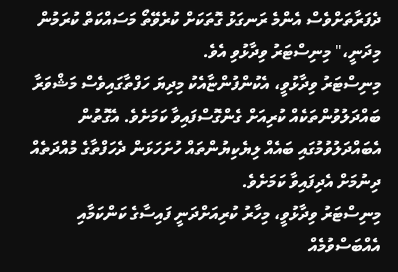ދެފަރާތަށްވެސް އެންމެ ރަނގަޅު ގޮތަކަށް ކުރެވޭތޯ މަސައްކަތް ކުރަމުން މިދަނީ،" މިނިސްޓަރު ވިދާޅުވި އެވެ.
މިނިސްޓަރު ވިދާޅުވީ، އެކުންފުންޏާއެކު މިދިޔަ ހަފްތާގައިވެސް މަޝްވަރާ ބައްދަލުވުންތަކެއް ކުރިއަށް ގެންގޮސްފައިވާ ކަމަށެވެ. އެގޮތުން އެބައްދަލުވުމުގައި ބައެއް ލިޔެކިޔުންތައް ހުށަހަޅަން ދެހަފްތާގެ މުއްދަތެއް ދިނުމަށް އެދިފައިވާ ކަމަށެވެ.
މިނިސްޓަރު ވިދާޅުވީ، މިހާރު ކުރިއަށްދަނީ ފައިސާގެ ކަންކަމާއި އެއްބަސްވުމެއް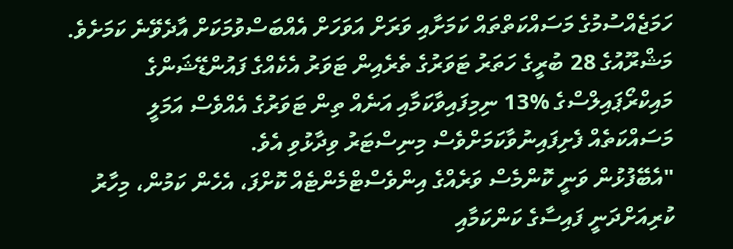ހަމަޖެއްސުމުގެ މަސައްކަތްތައް ކަމަށާއި ވަރަށް އަވަހަށް އެއްބަސްވުމަކަށް އާދެވޭނެ ކަމަށެވެ. މަޝްރޫއުގެ 28 ބުރީގެ ހަތަރު ޓަވަރުގެ ތެރެއިން ޓަވަރު އެކެއްގެ ފައުންޑޭޝަންގެ މައިކްރޯޕައިލްސްގެ %13 ނިމިފައިވާކަމާއި އަނެއް ތިން ޓަވަރުގެ އެއްވެސް އަމަލީ މަސައްކަތެއް ފެށިފައިނުވާކަމަށްވެސް މިނިސްޓަރު ވިދާޅުވި އެވެ.
"އެބޭފުޅުން ވަނީ ކޮންމެސް ވަރެއްގެ އިންވެސްޓްމެންޓެއް ކޮށްފަ، އެހެން ކަމުން، މިހާރު ކުރިއަށްދަނީ ފައިސާގެ ކަންކަމާއި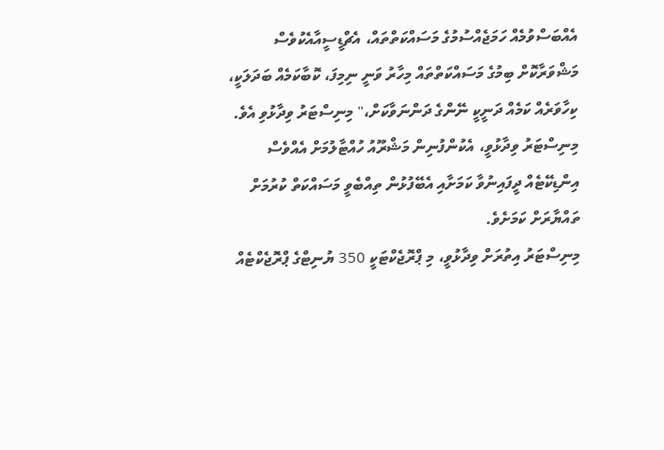އެއްބަސްވުމެއް ހަމަޖެއްސުމުގެ މަސައްކަތްތައް، އެޗްޑީސީއާއެކުވެސް މަޝްވަރާކޮށް ބިމުގެ މަސައްކަތްތައް މިހާރު ވަނީ ނިމިފަ، ކޮބާކަމެއް ބަދަލަކީ، ކިހާވަރެއް ކަމެއް ދަނީކީ ނޭންގެ ދަންނަވާކަށް،" މިނިސްޓަރު ވިދާޅުވި އެވެ.
މިނިސްޓަރު ވިދާޅުވީ، އެކުންފުނިން މަޝްރޫއު ހުއްޓާލުމަށް އެއްވެސް އިންޑިކޭޓެއް ދީފައިނުވާ ކަމަށާއި އެބޭފުޅުން ތިއްބެވީ މަސައްކަތް ކުރުމަށް ތައްޔާރަށް ކަމަށެވެ.
މިނިސްޓަރު އިތުރަށް ވިދާޅުވީ، މި ޕްރޮޖެކްޓަކީ 350 ޔުނިޓްގެ ޕްރޮޖެކްޓެއް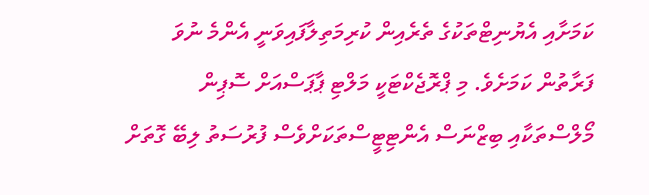ކަމަށާއި އެޔުނިޓްތަކުގެ ތެރެއިން ކުރިމަތިލާފައިވަނީ އެންމެ ނުވަ ފަރާތުން ކަމަށެވެ. މި ޕްރޮޖެކްޓަކީ މަލްޓި ޕާޕަސްއަށް ސޮޕިން މޯލްސްތަކާއި ބިޒްނަސް އެންޓިޓީސްތަކަށްވެސް ފުރުސަތު ލިބޭ ގޮތަށް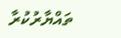ތައްޔާރުކުރާ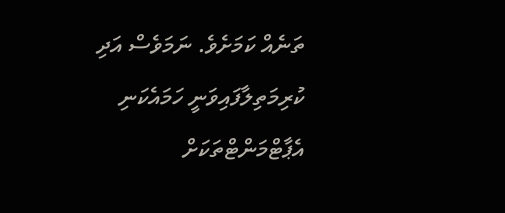ތަނެއް ކަމަށެވެ. ނަމަވެސް އަދި ކުރިމަތިލާފައިވަނީ ހަމައެކަނި އެޕާޓްމަންޓްތަކަށް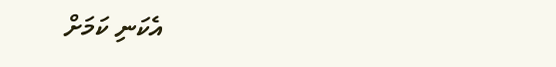އެކަނި ކަމަށް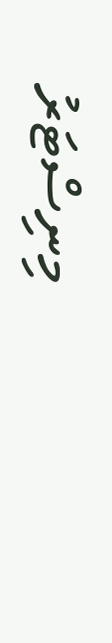މިނިސްޓަރު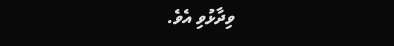ވިދާޅުވި އެވެ.